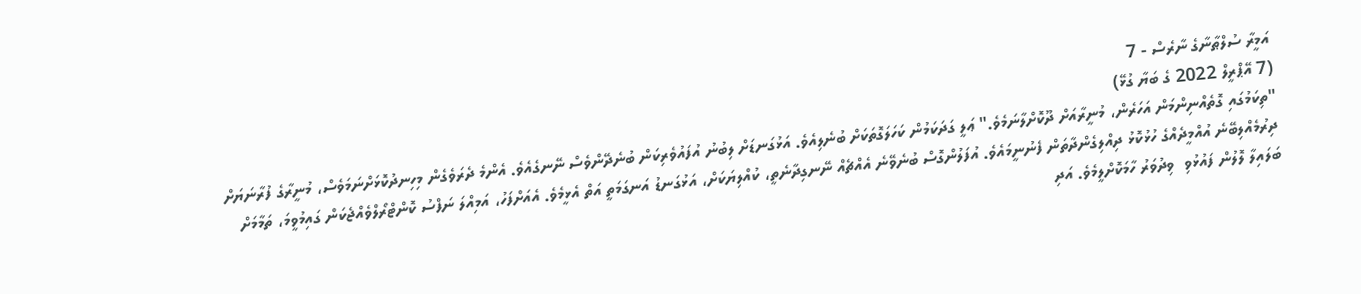އަމީރާ ސުލްޠާނާގެ ނާރެސް - 7
(7 އޭޕްރީލް 2022 ގެ ބަޔާ ގުޅޭ)
"ތިކަމުގައި ގޮތެއްނިންމަން އަހަރެން، މުނީރާއަށް ދޫކޮށްލާނަމެވެ." ޢަލީ ގަދަކަމުން ކަހަލަގޮތަކަށް ބުނެލިއެވެ. އަޅުގަނޑަށް ލިބުނު އުފައުވެރިކަން ބުނެދޭންވެސް ނޭނގެއެވެ. އެންމެ ދެރަވެގެން މިހިނދުކޮޅަށްނަމަވެސް، މުނީރާގެ ފުރާނަޔަށް ދިރުމެއްލިބޭނެ އުއްމީދެއްގެ ހުޅުކޮޅު ދިއްލިގެންދާތަން ފެނުނީމައެވެ. އުފަލުންގޮސް ބުނެވޭނެ އެއްޗެއް ނޭނގިދާނެތީ، ކުއްލިޔަކަށް، އަޅުގަނޑު އަނގަމަތީ އަތް އެޅީމެވެ. އެއަށްފަހު، އަމިއްލަ ނަފްސު ކޮންޓްރޯލްވެއްޖެކަން ގައިމުވީމަ، ތަމާމަށް ބަލައިލާ ލޮލުން ފައުޅުވި  ވިދުވަރު ހާމަކޮށްލީމެވެ. އަދި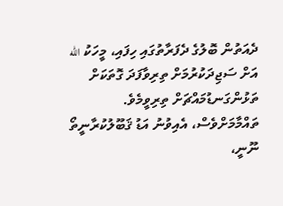ދެއަތުން ބޮލުގެ ދެފަރާތުގައި ހިފައި، މީހަކު الله އަށް ސަޖިދަކުރުމަށް ތިރިވާފަދަ ގޮތަކަށް ތަޅުންގަނޑުމައްޗަށް ތިރިވީމެވެ.
ތައްމާމަށްވެސް، އެއިވުނު އަޑު ޤަބޫލުކުރާނީތޯ ނޫނީ،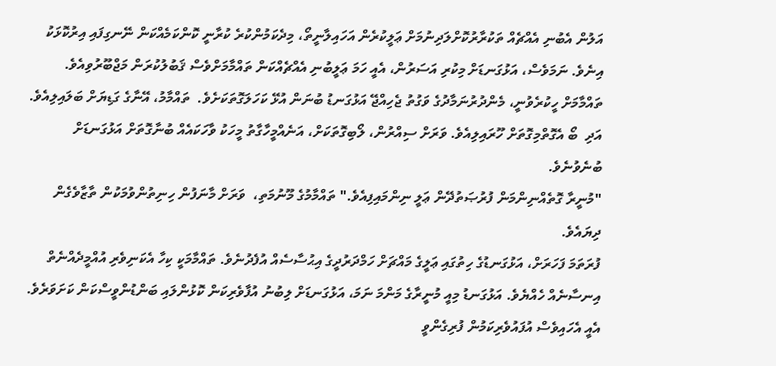އަލުން އެބުނި އެއްޗެއް ތަކުރާރުކޮށްލަދިނުމަށް ޢަލީކުރެން އަހައިލާނީތޯ، މިދެކަމުންކުރެ ކުރާނީ ކޮންކަމެއްކަން ނޭނގިފައި އިރުކޮޅަކު އިނެވެ. ނަމަވެސް، އަޅުގަނޑަށް މިކުރި އަސަރުން، އެއީ ހަމަ ޢަލީބުނި އެއްޗެއްކަން ތައްމާމަށްވެސް ޤަބުލުކުރަން މަޖްބޫރުވިއެވެ. ތައްމާމަށް ހީކުރެވުނީ، މެންދުރުނަމާދުގެ ވަގުތު ޖެހިއްޖޭ އަޅުގަނޑު ބުނަން އުޅޭ ކަހަލަގޮތަކަށެވެ.  ތައްމާމު، އޭނާގެ ގަޑިޔަށް ބަލައިލިއެވެ. އަދި  ބޯ އެގޮތްމިގޮތަށް ހޫރައިލިއެވެ. ވަރަށް ސިއްރުން، ލޯބިގޮތަކަށް، އަނެއްމީހާގާތު މީހަކު ވާހަކައެއް ބުނާގޮތަށް އަޅުގަނޑަށް ބުނެވުނެވެ.
"މުނީރާ ގޮތެއްނިންމަން ފުރުޞަތުދޭން ޢަލީ ނިންމައިފިއެވެ." ތައްމާމުގެ މޫނުމަތި،  ވަރަށް މާނަފުން ހިނިތުންވުމަކުން ތާޒާވެގެން ދިޔައެވެ.
ފުރަތަމަ ފަހަރަށް، އަޅުގަނޑުގެ ހިތުގައި ޢަލީގެ މައްޗަށް ހަމްދަރުދީގެ އިޙުސާސެއް އުފެދުނެވެ. ތައްމާމަކީ ކިހާ އެކަނިވެރި އުއްމީދެއްނެތް އިނސާނެއް ހެއްޔެވެ. އަޅުގަނޑު މިއީ މުނީރާގެ މަންމަ ނަމަ، އަޅުގަނޑަށް ލިބުނު އުފާވެރިކަން ކޮޅުންލައި ބަންޑުންވީސްކަން ކަށަވަރެވެ. އެއީ އެހައިވެސް އުފައުވެރިކަމުން ފުރިގެންވީ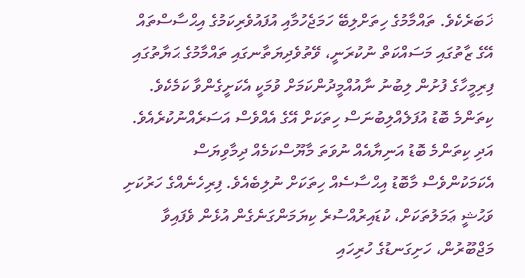ޚަބަރެކެވެ. ތައްމާމުގެ ހިތަށްލިބޭ ހަމަޖެހުމާއި އުފައުވެރިކަމުގެ އިޙްސާސްތައް އޭގެ ޒާތުގައި މަސައްކަތް ނުކުރަނީ، ވޭތުވެދިޔަތާނގައި ތައްމާމުގެ ޙަޔާތުގައި ފިރިމީހާގެ ފުށުން ލިބުނު ނާއުއްމީދުންކަމަށް ވުމަކީ އެކަށީގެންވާ ކަމެކެވެ. ކިތަންމެ ބޮޑު އުފަލެއްލިބުނަސް ހިތަކަށް އޭގެ އެއްވެސް އަސަރެއްނުކުރެއެވެ. އަދި ކިތަންމެ ބޮޑު އަނިޔާއެއް ނުވަތަ މާޔޫސްކަމެއް ދިމާވިޔަސް އެކަމަކުންވެސް މާބޮޑު އިޙްސާސެއް ހިތަކަށް ނުލިބެއެވެ. ފިރިހެނެއްގެ ހަރުކަށި ވަޙުޝީ ޢަމަލުތަކަށް، ކުޑައިރުއްސުރެ ކިޔަމަންގަނެގެން އުޅެން ވެފައިވާ މަޖްބޫރުން، ހަށިގަނޑުގެ ހުރިހައި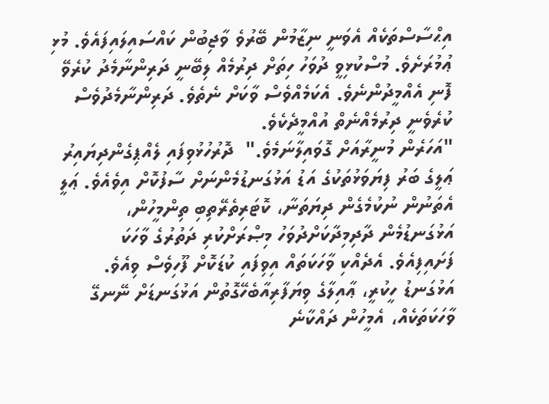އިޙްސާސްތަކެއް އެވަނީ ނިޒާމުން ބޭރުވެ ވާޖިބުން ކައްސައިލައިފައެވެ. މުޅި ޢުމުރަށެވެ. މުސްކުޅިވީ ދުވަހު ހިތަށް ދިރުމެއް ލިބޭނީ ދަރިންނާމެދު ކުރެވޭ ފޮނި އެއްމީދުންނެވެ. އެކަމެއްވެސް ވާކަށް ނެތެވެ. ދަރިންނާމެދުވެސް ކުރެވެނީ ދިރުމެއްނެތް އުއްމީދެކެވެ.
"އަހަރެން މުނީރާއަށް ގޮވައިލާނަމެވެ."  ދޮރުހުޅުވިފައި ލެއްޕިގެންދިޔައިރު ޢަލީގެ ބަރު ފިޔަވަޅުތަކުގެ އަޑު އަޅުގަނޑުމެންނަށް ސާފުކޮށް އިވެއެވެ. ޢަލީ އެތަނުން ނުކުމެގެން ދިޔަތަނާ، ކޮޓަރިތެރޭތިބި ތިންމީހުން، އަޅުގަނޑުމެން ދާދިމިދާކަށްދުވަހު މިޞްރަށްކުރި ދަތުރުގެ ވާހަކަ ފަށައިފިއެވެ. އެދެއްކި ވާހަކަތައް އިވިފައި ކުޑަކޮށް ފޫހިވެސް ވިއެވެ. އަޅުގަނޑު ހީކުރީ، ޢާއިލާގެ ވިޔަފާރިއާބެހޭގޮތުން އަޅުގަނޑަށް ނޭނގޭ ވާހަކަތަކެއް، އެމީހުން ދައްކާނެ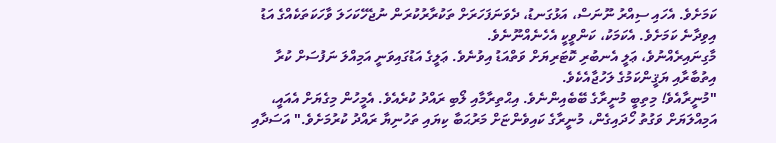ކަމަށެވެ. އެހައި ސިއްރު ނޫނަސް، އަޅުގަނޑު، ދެވަނަފަހަރަށް ތަކުރާރުކުރަން ނުޖެހޭކަހަލަ ވާހަކަތަކެއްގެ އަޑު އިވިދާނެ ކަމަށެވެ. އެކަމަކު، ކަންވީކީ އެހެނެއްނޫނެވެ.
މާގިނައިރެއްނުވެ، ޢަލީ އެނބުރި ކޮޓަރިޔަށް ވަތްއަޑު އިވުނެވެ. ޢަލީގެ އަޑުގައިވަނީ އަމިއްލަ ނަފުސަށް ކުރާ އިތުބާރާއި ޔަޤީންކަމުގެ ލަހުޖާއެކެވެ.
"މުނީރާއެވެ! މިތިބީ މުނީރާގެ ބޭބެއިންނެވެ. އިޙްތިރާމާއި ލޯބި ރައްދު ކުރެއެވެ. އެމީހުން މިގެޔަށް އެއައީ، އަމިއްލަޔަށް ވަގުތު ހޯދައިގެން، މުނީރާގެ ކައިވެންޏަށް މަރުޙަބާ ކިޔައި ތަހުނިޔާ ރައްދު ކުރުމަށެވެ." އަސަދާއި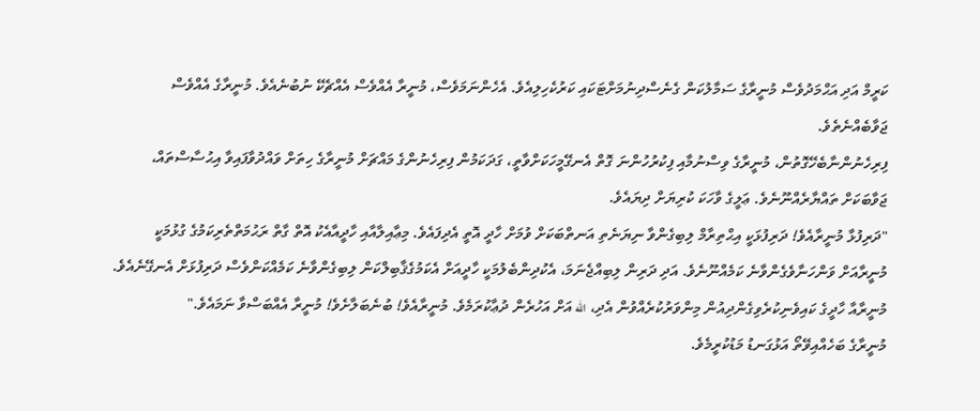ކަރީމް އަދި އަޙްމަދުވެސް މުނީރާގެ ސަމާލުކަން ގެނެސްދިނުމަށްޓަކައި ކަރުކެހިލިއެވެ. އެހެންނަމަވެސް، މުނީރާ އެއްވެސް އެއްޗެކޭ ނުބުނެއެވެ. މުނީރާގެ އެއްވެސް ޖަވާބެއްނެތެވެ.
ފިރިހެނުންނާބެހޭގޮތުން، މުނީރާގެ ވިސްނުމާއި ފިކުރުހުންނަ ގޮތް އެނގޭމީހަކަށްވާތީ، ގަދަކަމުން ފިރިހެނުންގެ މައްޗަށް މުނީރާގެ ހިތަށް ވައްދުވާފައިވާ އިޙުސާސްތައް، ޖަވާބަކަށް ތައްޔާރެއްނޫނެވެ. ޢަލީގެ ވާހަކަ ކުރިޔަށް ދިޔައެވެ.
"ދަރިފުޅާ މުނީރާއެވެ! ދަރިފުޅަކީ އިޙްތިރާމް ލިބިގެންވާ ނިޔަނެތި އަނތްބަކަށް ވުމަށް ހާދީ އޮތީ އެދިފައެވެ. މިޢާއިލާއާއި ހާދީއާއެކު އޮތް ގާތް ރަޙުމަތްތެރިކަމުގެ ގުޅުމަކީ މުނީރާއަށް ވަންހަނާވެގެންވާނެ ކަމެއްނޫނެވެ. އަދި ދަރިން ލިބިއްޖެނަމަ، އެކުދިންބެލުމަކީ ހާދީއަށް އެކަމުގެޤާބިލްކަން ލިބިގެންވާނެ ކަމެއްކަންވެސް ދަރިފުޅަށް އެނގޭނެއެވެ. މުނީރާއާ ހާދީގެ ކައިވެނިކުރެވިގެންދިއުން މިންވަރުކުރެއްވުން އެދި، الله އަށް އަހުރެން ދުޢާކުރަމެވެ. މުނީރާއެވެ! ބުނެބަލާށެވެ! މުނީރާ އެއްބަސްވާ ނަމައެވެ."
މުނީރާގެ ބަހެއްއިވޭތޯ އަޅުގަނޑު މަޑުކުރީމެވެ.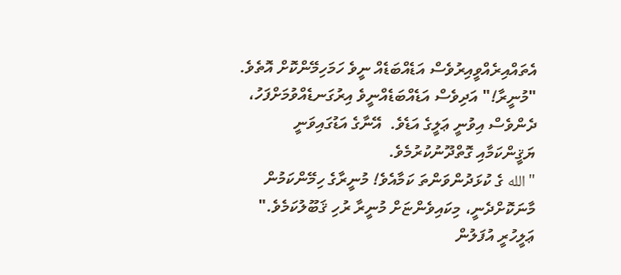އެތައްއިރެއްވީއިރުވެސް އަޑެއްބަޑެއް ނީވެ ހަމަހިމޭންކޮށް އޮތެވެ.
"މުނީރާ!" އަދިވެސް އަޑެއްބަޑެއްނީވެ އިރުގަނޑެއްވުމަށްފަހު، ދެންވެސް އިވުނީ ޢަލީގެ އަޑެވެ.  އޭނާގެ އަޑުގައިވަނީ ޔަޤީންކަމާއި ގޮތްދޫނުކުރުމެވެ.
"الله ގެ ކުޅަދުންވަންތަ ކަމާއެވެ! މުނީރާގެ ހިމޭންކަމުން މާނަކޮށްދެނީ، މިކައިވެންޏަށް މުނީރާ ރުހި ޤަބޫލުކަމެވެ." ޢަލީހުރީ އުފަލުން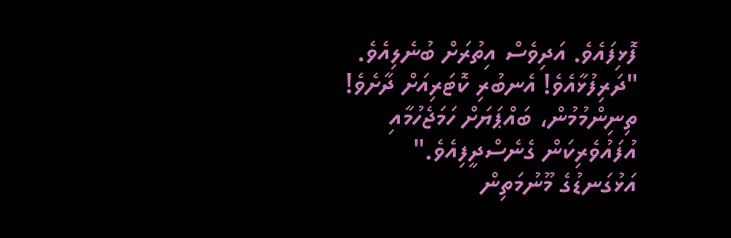ފޮޅިފައެވެ. އަދިވެސް އިތުރަށް ބުނެލިއެވެ.
"ދަރިފުޅާއެވެ! އެނބުރި ކޮޓަރިއަށް ދާށެވެ! ތިނިންމުމުން، ބައްޕަޔަށް ހަމަޖެހުމާއި އުފައުވެރިކަން ގެނެސްދީފިއެވެ."
އަޅުގަނޑުގެ މޫނުމަތިން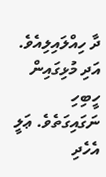ދާ ހިއްލައިލިއެވެ. އަދި މުޅިގައިން ހީބިހި ނަގައިގަތެވެ. ޢަލީ އެހެދި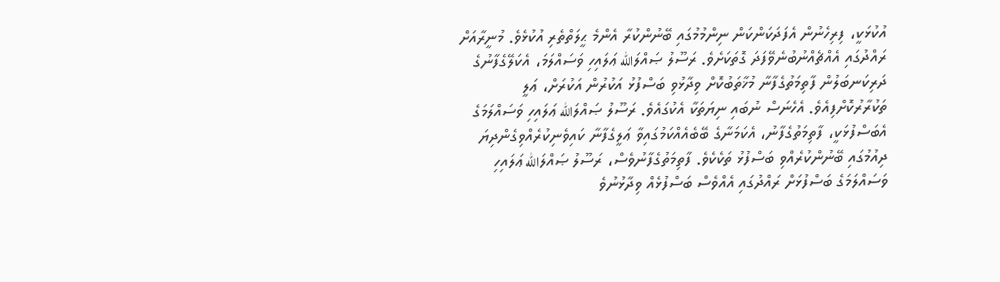އުކުޅަކީ، ފިރިހެނުން އެފަދަކަންކަން ނިންމުމުގައި ބޭނުންކުރާ އެންމެ ޙީލަތްތެރި އުކުޅެވެ. މުނީރާއަށް ރައްދުގައި އެއްޗެއްނުބުނެވޭފަދަ ގޮތަކަށެވެ. ރަސޫލު ޞައްލަالله ޢަލައިހި ވަސައްލަމަ، އެކަލޭގެފާނުގެ ދަރިކަނބަލުން ފާތިމަތުގެފާނާ މުޚާތަބުކޮށް ވިދާޅުވި ބަސްފުޅު އަކުރުން އަކުރަށް، ޢަލީ ތަކުރާރުކޮށްފިއެވެ. އެހެނަސް ނުބައި ނިޔަތަކާ އެކުގައެވެ. ރަސޫލު ޞައްލަالله ޢަލައިހި ވަސައްލަމަގެ އެބަސްފުޅަކީ، ފާތިމަތުގެފާނު، އެކަމަނާގެ ބޭބެއެއްކަމުގައިވާ ޢަލީގެފާނާ ކައިވެނިކުރެއްވިގެންދިޔަ ދިއުމުގައި ބޭނުންކުރެއްވި ބަސްފުޅު ތަކެކެވެ. ފާތިމަތުގެފާނުވެސް، ރަސޫލު ޞައްލަالله ޢަލައިހި ވަސައްލަމަގެ ބަސްފުޅަށް ރައްދުގައި އެއްވެސް ބަސްފުޅެއް ވިދާޅުނުވެ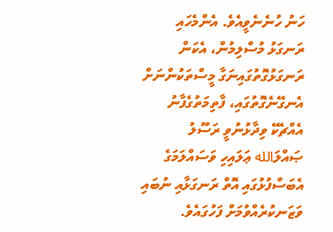ހަނު ހުނެނެވީއެވެ. އެންމެހައި ރަނގަޅު މުސްލިމުން، އެކަން ރަނގަޅުގޮތުގައިނަގާ މީސްތަކުންނަށް އެނގޭނެގޮތުގައި، ފާތިމަތުގެފާނު އެއްޗެކޭ ވިދާޅުނުވީ ރަސޫލު ޞައްލަالله ޢަލައިހި ވަސައްލަމަގެ އެބަސްފުޅުގައި އޮތް ރަނގަޅާއި ނުބައި ވަޒަނކުރެއްވުމަށް ފަހުގައެވެ.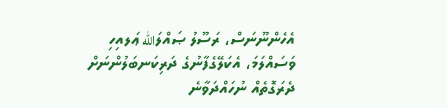އެހެންނޫނަސް، ރަސޫލު ޞައްލަالله ޢަލއިހި ވަސައްލަމަ، އެކަލޭގެފާނުގެ ދަރިކަނބަލުންނަށް ދެރަގޮތެއް ނުހައްދަވާނެ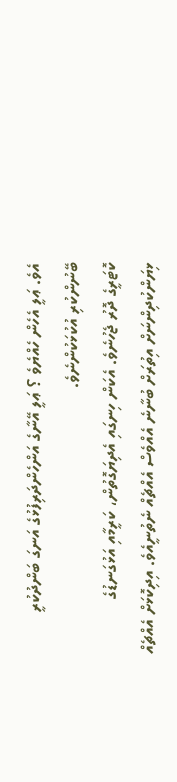އެވެ. ޢަލީ އެހެން ހެއްޔެވެ ؟ ޢަލީ އޭނާގެ އަންހެންދަރިފުޅުގެ އަނގަ ބަންދުކުރީ ބޭނުންކުރި އުކުޅަކުންނެވެ.
ކޮޓަރީގެ ދޮރު ޖެހުނެވެ. އެކަން ހިނގައި އެދިޔަގޮތުން، ކަރީމާއި އަޅުގަނޑުގެ ޅިޔަންކުދިންނަށް އިތުރަށް ބުނާނެ އެއްވެސް އެއްޗެއް ނެތުނީއެވެ. އިދިކޮޅަށް އެއްޗެއް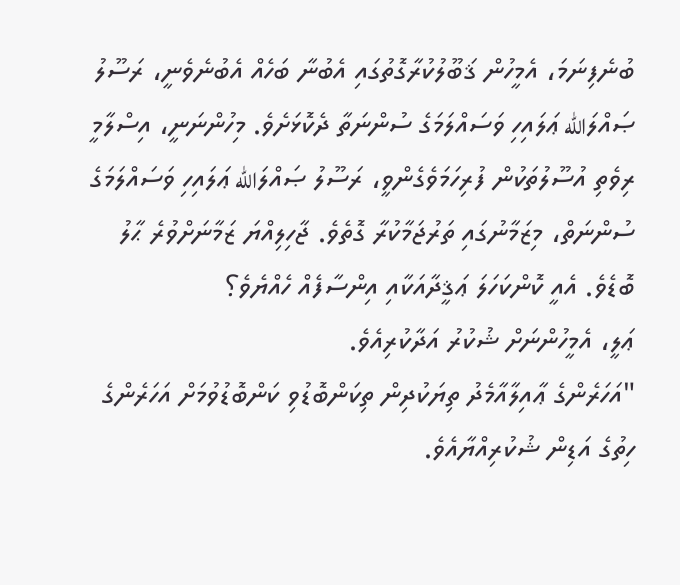ބުނެފިނަމަ، އެމީހުން ޤަބޫލުކުރާގޮތުގައި އެބުނާ ބަހެއް އެބުނެވެނީ، ރަސޫލު ޞައްލަالله ޢަލައިހި ވަސައްލަމަގެ ސުންނަތާ ދެކޮޅަށެވެ. މިހުންނަނީ، އިސްލާމީ ރިވެތި އުސޫލުތަކުން ފުރިހަމަވެގެންވީ، ރަސޫލު ޞައްލަالله ޢަލައިހި ވަސައްލަމަގެ ސުންނަތް، މިޒަމާނުގައި ތަރުޖަމާކުރާ ގޮތެވެ. ޖާހިލިއްޔަ ޒަމާނަށްވުރެ ޙާލު ބޮޑެވެ. އެއީ ކޮންކަހަލަ ޢަޤީދާއަކާއި އިންސާފެއް ހެއްޔެވެ؟
ޢަލީ، އެމީހުންނަށް ޝުކުރު އަދާކުރިއެވެ.
"އަހަރެންގެ ޢާއިލާއާމެދު ތިޔަކުދިން ތިކަންބޮޑުވި ކަންބޮޑުވުމަށް އަހަރެންގެ ހިތުގެ އަޑިން ޝުކުރިއްޔާއެވެ.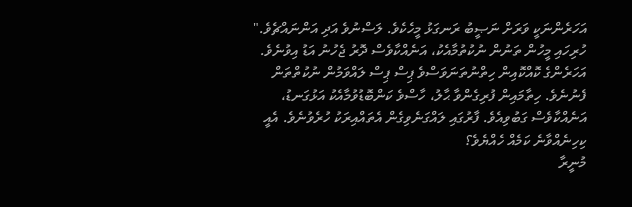އަހަރެންނަކީ ވަރަށް ނަޞީބު ރަނގަޅު މީހެކެވެ. ލަސްނުވެ އަދި އަންނައްޗެވެ."
ހުރިހައި މީހުން ތަނުން ނުކުތުމާއެކު، އަނެއްކާވެސް ދޮރު ޖެހުނު އަޑު އިވުނެވެ. އަހަރެންގެ ކޮއްކޮއިން ހިތްނުތަނަވަސްވެ ޕިސް ޕިސް ލައްވަމުން ނުކުތްތަން ފެނުނެވެ. ހިތާމައިން ފުރިގެންވާ ޙާލު، ހާސްވެ ކަންބޮޑުވުމާއެކު އަޅުގަނޑު، އަނެއްކާވެސް ގަބުވިއެވެ. ފާރުގައި ލައްގަނެވިގެން އެތައްއިރަކު ހުރެވުނެވެ. އެއީ ކިހިނެއްވާނެ ކަމެއް ހެއްޔެވެ؟
މުނީރާ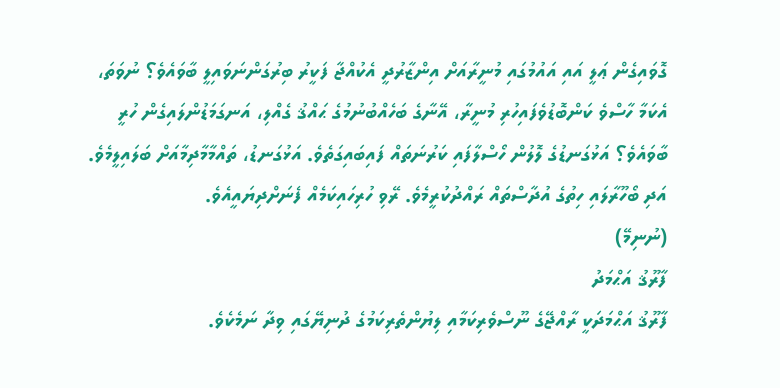ގޮވައިގެން ޢަލީ އައި އައުމުގައި މުނީރާއަށް އިންޒާރުދީ އެކުއްޖާ ފަކީރު ބިރުގަންނަވައިލީ ބާވައެވެ؟ ނުވަތަ، އެކަމާ ހާސްވެ ކަންބޮޑުވެފައިހުރި މުނީރާ، އޭނާގެ ބަހެއްބުނުމުގެ ޙައްޤު ގެއްލި، އަނގަމަޑުންލައިގެން ހުރީ ބާވައެވެ؟ އަޅުގަނޑުގެ ލޮލުން ހޯސްލާފައި ކަރުނަތައް ފައިބައިގަތެވެ. އަޅުގަނޑު، ތައްމާމާދިމާއަށް ބަލައިލީމެވެ. އަދި ބޯހޫރާލައި ހިތުގެ އުދާސްތައް ރައްދުކުރީމެވެ. ރޭވި ހުރިހައިކަމެއް ފެނަށްދިޔައީއެވެ.
(ނުނިމޭ)
ފާރޫޤު އަޙްމަދު
ފާރޫޤު އަޙްމަދަކީ ރާއްޖޭގެ ނޫސްވެރިކަމާއި ލިޔުންތެރިކަމުގެ ދުނިޔޭގައި ވިދާ ނަމެކެވެ.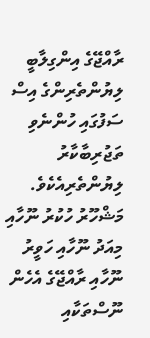ރާއްޖޭގެ އިންގިލާބީ ލިޔުންތެރިންގެ އިސް ސަފުގައި ހުންނެވި ތަޖުރިބާކާރު ލިޔުންތެރިއެކެވެ. މަޝްހޫރު ހުކުރު ނޫހާއި މިއަދު ނޫހާއި ހަވީރު ނޫހާއި ރާއްޖޭގެ އެހެން ނޫސްތަކާއި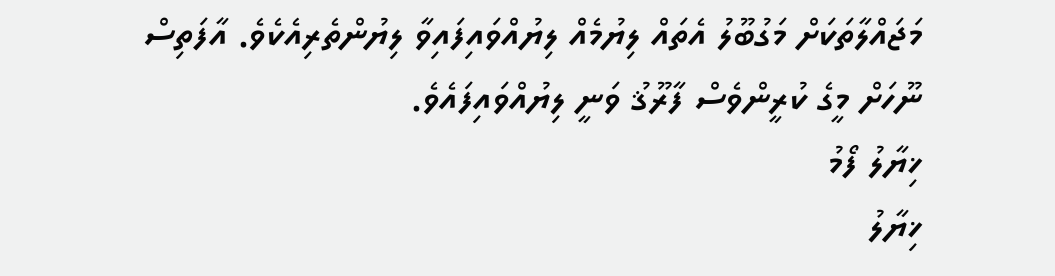މަޖައްލާތަކަށް މަގުބޫލު އެތައް ލިޔުމެއް ލިޔުއްވައިފައިވާ ލިޔުންތެރިއެކެވެ. އާފަތިސް ނޫހަށް މީގެ ކުރީންވެސް ފާރޫޤު ވަނީ ލިޔުއްވައިފައެވެ.
ޚިޔާލު ފޯމު
ޚިޔާލު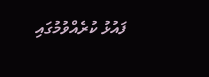ފައުޅު ކުރެއްވުމުގައި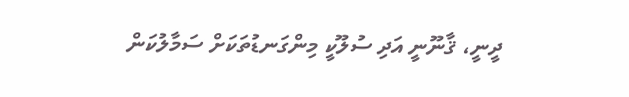ދީނީ، ޤާނޫނީ އަދި ސުލޫކީ މިންގަނޑުތަކަށް ސަމާލުކަން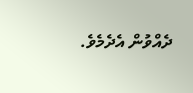ދެއްވުން އެދެމެވެ.